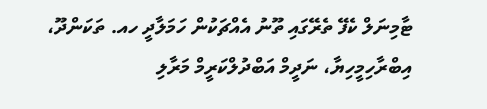ޓާމިނަލް ކެފޭ ތެރޭގައި ތޫނު އެއްޗަކުން ހަމަލާދީ ހއ. ތަކަންދޫ، އިބްރާހިމީހިޔާ، ނަދީމް އަބްދުލްކަރީމް މަރާލި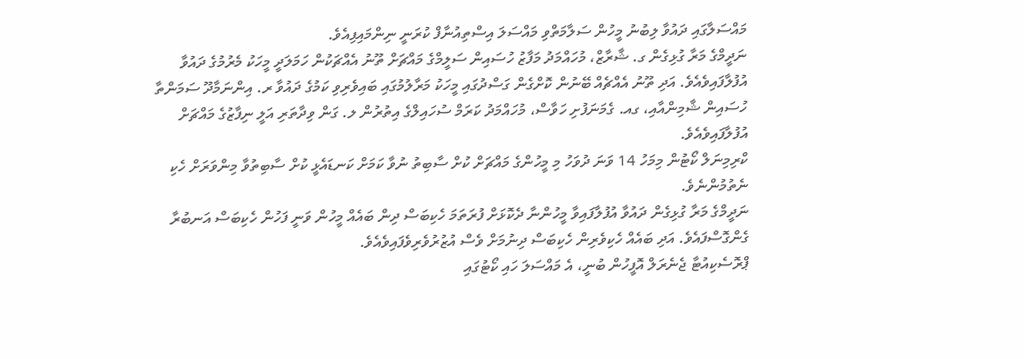މައްސަލާގައި ދައުވާ ލިބުނު މީހުން ސަލާމަތްވި މައްސަލަ އިސްތިއުނާފް ކުރަނީ ނިންމައިފިއެވެ.
ނަދީމްގެ މަރާ ގުޅިގެން ގ. ޝާރާޒް، މުހައްމަދު މަފާޒު ހުސައިން ސަލީމްގެ މައްޗަށް ތޫނު އެއްޗަކުން ހަމަލަދީ މީހަކު މެރުމުގެ ދައުވާ އުފުލާފައިވެއެވެ. އަދި ތޫނު އެއްޗެއް ބޭނުން ކޮށްގެން ގަސްދުގައި މީހަކު މަރާލުމުގައި ބައިވެރިވި ކަމުގެ ދައުވާ ރ. އިންނަމާދޫ ސަމަންތާ ހުސައިން ޝާމިންއާއި، ގއ. ގެމަނަފުށި ހަވާސް، މުހައްމަދު ކަރަމް ސުހައިލްގެ އިތުރުން ލ. ގަން ވިދާތަރި އަލީ ނިފާޒުގެ މައްޗަށް އުފުލާފައިވެއެވެ.
ކްރިމިނަލް ކޯޓުން މިމަހު 14 ވަނަ ދުވަހު މި މީހުންގެ މައްޗަށް ކުށް ސާބިތު ނުވާ ކަމަށް ކަނޑައެޅީ ކުށް ސާބިތުވާ މިންވަރަށް ހެކި ނެތުމުންނެވެ.
ނަދީމްގެ މަރާ ގުޅިގެން ދައުވާ އުފުލާފައިވާ މީހުންނާ ދެކޮޅަށް ފުރަތަމަ ހެކިބަސް ދިން ބައެއް މީހުން ވަނީ ފަހުން ހެކިބަސް އަނބުރާ ގެންގޮސްފައެވެ. އަދި ބައެއް ހެކިވެރިން ހެކިބަސް ދިނުމަށް ވެސް އުޒުރުވެރިވެފައިވެއެވެ.
ޕްރޮސެކިއުޓާ ޖެނެރަލް އޮފީހުން ބުނީ، އެ މައްސަލަ ހައި ކޯޓުގައި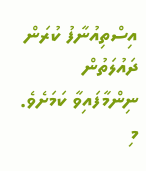އިސްތިއުނާފު ކުރަން ދައުލަތުން ނިންމާފައިވާ ކަމަށެވެ.
މި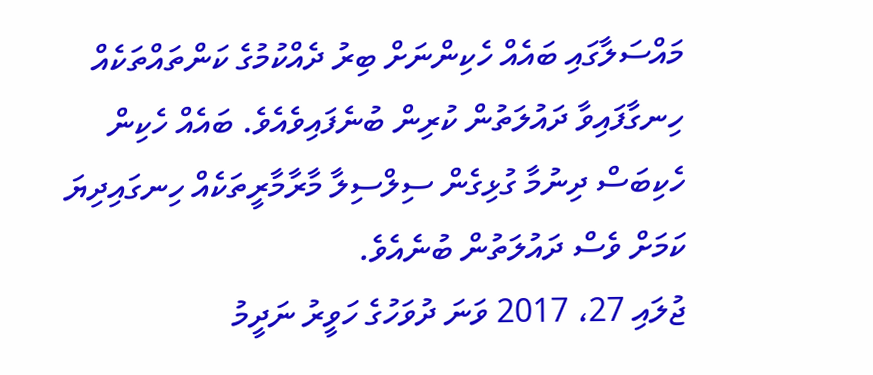މައްސަލާގައި ބައެއް ހެކިންނަށް ބިރު ދެއްކުމުގެ ކަންތައްތަކެއް ހިނގާފައިވާ ދައުލަތުން ކުރިން ބުނެފައިވެއެވެ. ބައެއް ހެކިން ހެކިބަސް ދިނުމާ ގުޅިގެން ސިލްސިލާ މާރާމާރީތަކެއް ހިނގައިދިޔަ ކަމަށް ވެސް ދައުލަތުން ބުނެއެވެ.
ޖުލައި 27، 2017 ވަނަ ދުވަހުގެ ހަވީރު ނަދީމު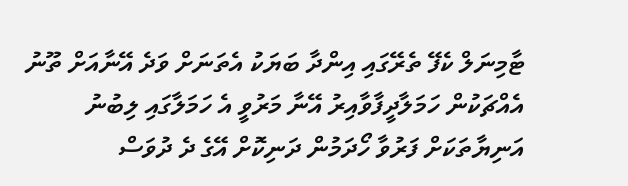ޓާމިނަލް ކެފޭ ތެރޭގައި އިންދާ ބަޔަކު އެތަނަށް ވަދެ އޭނާއަށް ތޫނު އެއްޗަކުން ހަމަލާދީފާވާއިރު އޭނާ މަރުވީ އެ ހަމަލާގައި ލިބުނު އަނިޔާތަކަށް ފަރުވާ ހޯދަމުން ދަނިކޮށް އޭގެ ދެ ދުވަސް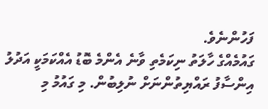ފަހުންނެވެ.
ގައުމެއްގެ ހާލަތު ނިކަމެތި ވާނެ އެންމެ ބޮޑު އެއްކަމަކީ އަދުލު އިންސާފު ރައްޔިތުންނަށް ނުލިބުން. މި ގައުމު މި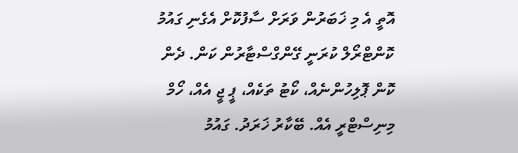އޮތީ އެ މި ޚަބަރުން ވަރަށް ސާފުކޮށް އެގެނި ގައުމު ކޮންޓްރޯލް ކުރަނީ ގޭންގްސްޓާރުން ކަން. ދެން ކޮން ޕޮލިހުންނެއް، ކޯޓު ތަކެއް، ޕީ ޖީ އެއް، ހޯމް މިނިސްޓްރީ އެއް. ބޭކާރު ޚަރަދު. ގައުމު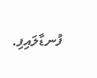ފުނޑާލައިފި.